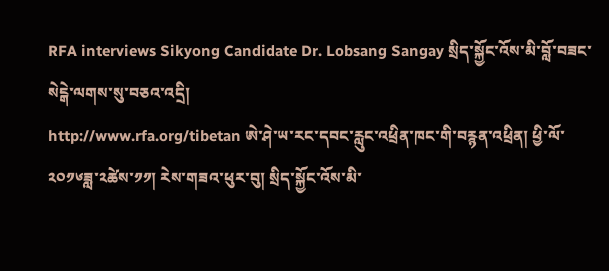RFA interviews Sikyong Candidate Dr. Lobsang Sangay སྲིད་སྐྱོང་འོས་མི་བློ་བཟང་སེངྒེ་ལགས་སུ་བཅའ་འདྲི།
http://www.rfa.org/tibetan ཨེ་ཤེ་ཡ་རང་དབང་རླུང་འཕྲིན་ཁང་གི་བརྙན་འཕྲིན། ཕྱི་ལོ་༢༠༡༦ཟླ་༢ཚེས་༡༡། རེས་གཟའ་ཕུར་བུ། སྲིད་སྐྱོང་འོས་མི་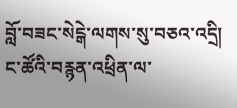བློ་བཟང་སེངྒེ་ལགས་སུ་བཅའ་འདྲི། ང་ཚོའི་བརྙན་འཕྲིན་ལ་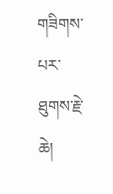གཟིགས་པར་ཐུགས་རྗེ་ཆེ།